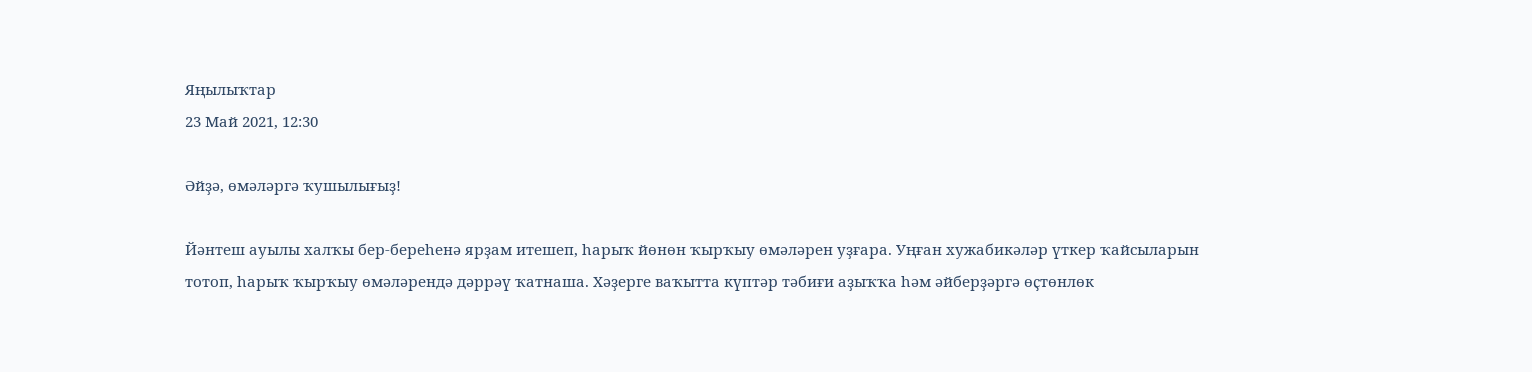Яңылыҡтар
23 Май 2021, 12:30

Әйҙә, өмәләргә ҡушылығыҙ!

Йәнтеш ауылы халҡы бер-береһенә ярҙам итешеп, һарыҡ йөнөн ҡырҡыу өмәләрен уҙғара. Уңған хужабикәләр үткер ҡайсыларын тотоп, һарыҡ ҡырҡыу өмәләрендә дәррәү ҡатнаша. Хәҙерге ваҡытта күптәр тәбиғи аҙыҡҡа һәм әйберҙәргә өҫтөнлөк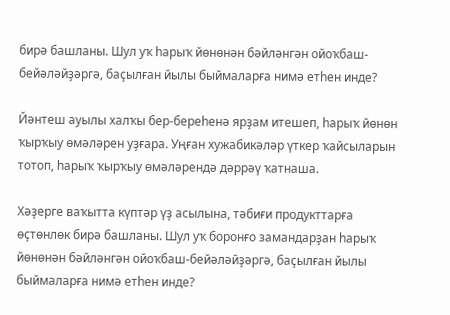бирә башланы. Шул уҡ һарыҡ йөнөнән бәйләнгән ойоҡбаш-бейәләйҙәргә, баҫылған йылы быймаларға нимә етһен инде?

Йәнтеш ауылы халҡы бер-береһенә ярҙам итешеп, һарыҡ йөнөн ҡырҡыу өмәләрен уҙғара. Уңған хужабикәләр үткер ҡайсыларын тотоп, һарыҡ ҡырҡыу өмәләрендә дәррәү ҡатнаша.

Хәҙерге ваҡытта күптәр үҙ асылына, тәбиғи продукттарға өҫтөнлөк бирә башланы. Шул уҡ боронғо замандарҙан һарыҡ йөнөнән бәйләнгән ойоҡбаш-бейәләйҙәргә, баҫылған йылы быймаларға нимә етһен инде?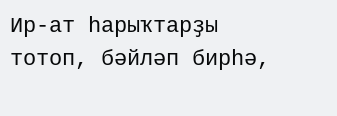Ир-ат һарыҡтарҙы тотоп, бәйләп бирһә,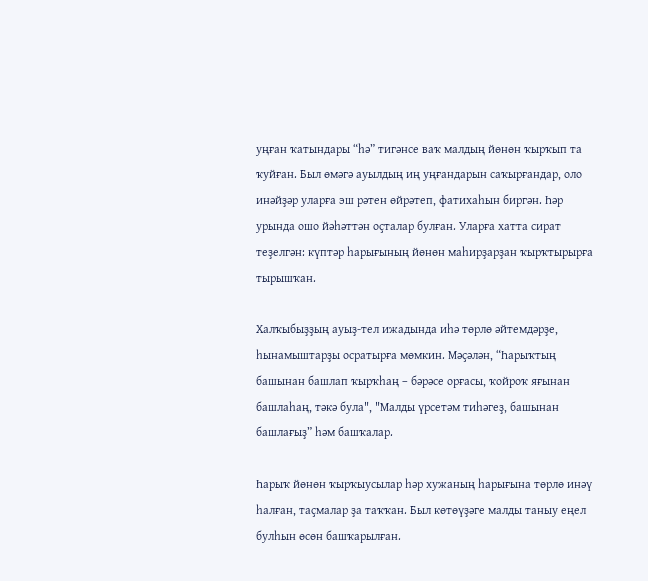уңған ҡатындары “һә” тигәнсе ваҡ малдың йөнөн ҡырҡып та ҡуйған. Был өмәгә ауылдың иң уңғандарын саҡырғандар, оло инәйҙәр уларға эш рәтен өйрәтеп, фатихаһын биргән. Һәр урында ошо йәһәттән оҫталар булған. Уларға хатта сират теҙелгән: күптәр һарығының йөнөн маһирҙарҙан ҡырҡтырырға тырышҡан.

Халҡыбыҙҙың ауыҙ-тел ижадында иһә төрлө әйтемдәрҙе, һынамыштарҙы осратырға мөмкин. Мәҫәлән, “Һарыҡтың башынан башлап ҡырҡһаң – бәрәсе орғасы, ҡойроҡ яғынан башлаһаң, тәкә була", "Малды үрсетәм тиһәгеҙ, башынан башлағыҙ” һәм башҡалар.

Һарыҡ йөнөн ҡырҡыусылар һәр хужаның һарығына төрлө инәү һалған, таҫмалар ҙа таҡҡан. Был көтөүҙәге малды таныу еңел булһын өсөн башҡарылған.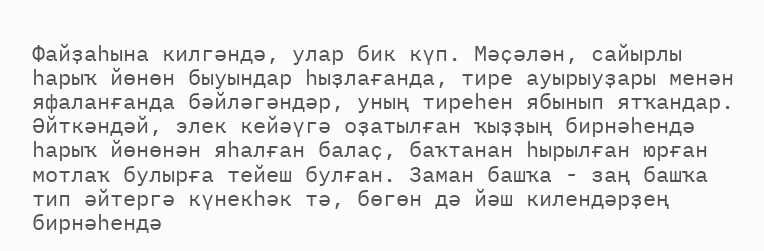Файҙаһына килгәндә, улар бик күп. Мәҫәлән, сайырлы һарыҡ йөнөн быуындар һыҙлағанда, тире ауырыуҙары менән яфаланғанда бәйләгәндәр, уның тиреһен ябынып ятҡандар. Әйткәндәй, элек кейәүгә оҙатылған ҡыҙҙың бирнәһендә һарыҡ йөнөнән яһалған балаҫ, баҡтанан һырылған юрған мотлаҡ булырға тейеш булған. Заман башҡа - заң башҡа тип әйтергә күнекһәк тә, бөгөн дә йәш килендәрҙең бирнәһендә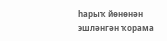һарыҡ йөнөнән эшләнгән ҡорама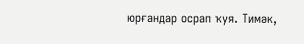юрғандар осрап ҡуя. Тимәк,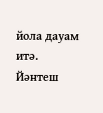йола дауам итә.
Йәнтеш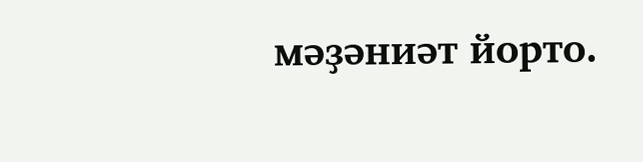мәҙәниәт йорто.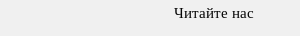Читайте нас